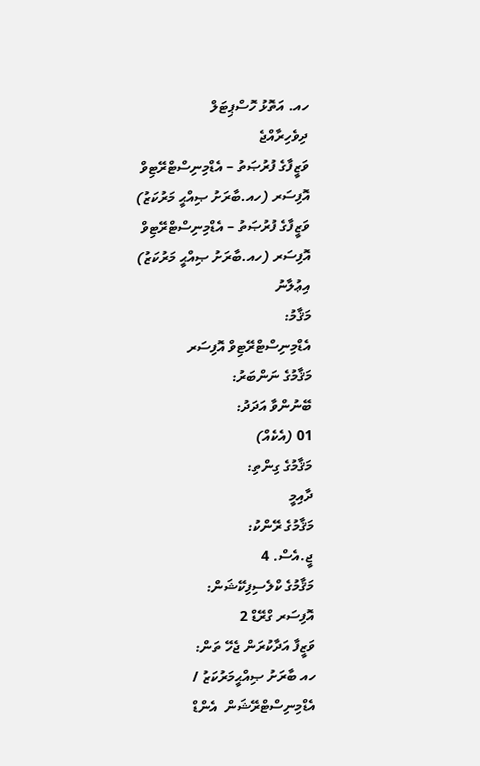ހއ. އަތޮޅު ހޮސްޕިޓަލް
ދިވެހިރާއްޖެ
ވަޒީފާގެ ފުރުޞަތު – އެޑްމިނިސްޓްރޭޓިވް އޮފިސަރ (ހއ.ބާރަށު ޞިއްޙީ މަރުކަޒު)
ވަޒީފާގެ ފުރުޞަތު – އެޑްމިނިސްޓްރޭޓިވް އޮފިސަރ (ހއ.ބާރަށު ޞިއްޙީ މަރުކަޒު)
އިޢުލާނު
މަޤާމު:
އެޑްމިނިސްޓްރޭޓިވް އޮފިސަރ
މަޤާމުގެ ނަންބަރު:
ބޭނުންވާ އަދަދު:
01 (އެކެއް)
މަޤާމުގެ ގިންތި:
ދާއިމީ
މަޤާމުގެ ރޭންކު:
ޖީ.އެސް. 4
މަޤާމުގެ ކްލެސިފިކޭޝަން:
އޮފިސަރ ގްރޭޑް 2
ވަޒީފާ އަދާކުރަން ޖެހޭ ތަން:
ހއ ބާރަށު ޞިއްޙީމަރުކަޒު / އެޑްމިނިސްޓްރޭޝަން  އެންޑް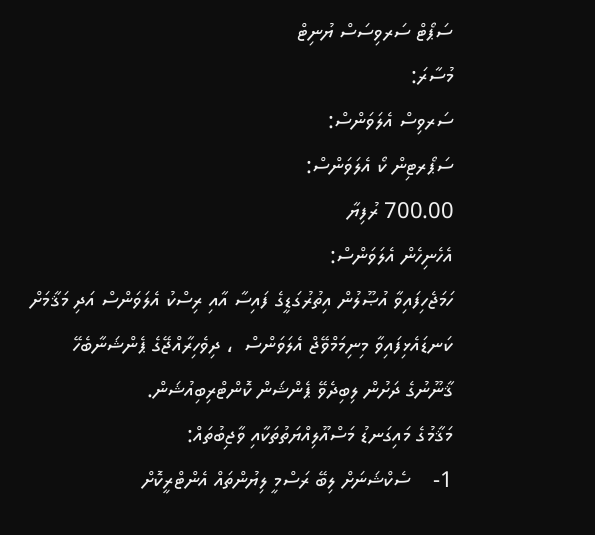ސަޕޯޓް ސަރވިސަސް ޔުނިޓް
މުސާރަ:
ސަރވިސް އެލަވަންސް:
ސަޕޯރޓިން ކޯ އެލަވަންސް:
700.00 ރުފިޔާ
އެހެނިހެން އެލަވަންސް:
ހަމަޖެހިފައިވާ އުޞޫލުން އިތުރުގަޑީގެ ފައިސާ އާއި ރިސްކު އެލަވަންސް އަދި މަޤާމަށް ކަނޑައެޅިފައިވާ މިނިމަމްވޭޖް އެލަވަންސް  ، ދިވެހިރާއްޖޭގެ ޕެންޝަނާބެހޭ ޤާނޫނުގެ ދަށުން ލިބިދެވޭ ޕެންޝަން ކޮންޓްރިބިއުޝަން.
މަޤާމުގެ މައިގަނޑު މަސްއޫލިއްޔަތުތަކާއި ވާޖިބުތައް:
1-    ސެކްޝަނަށް ލިބޭ ރަސްމީ ލިޔުންތައް އެންޓްރީކޮށް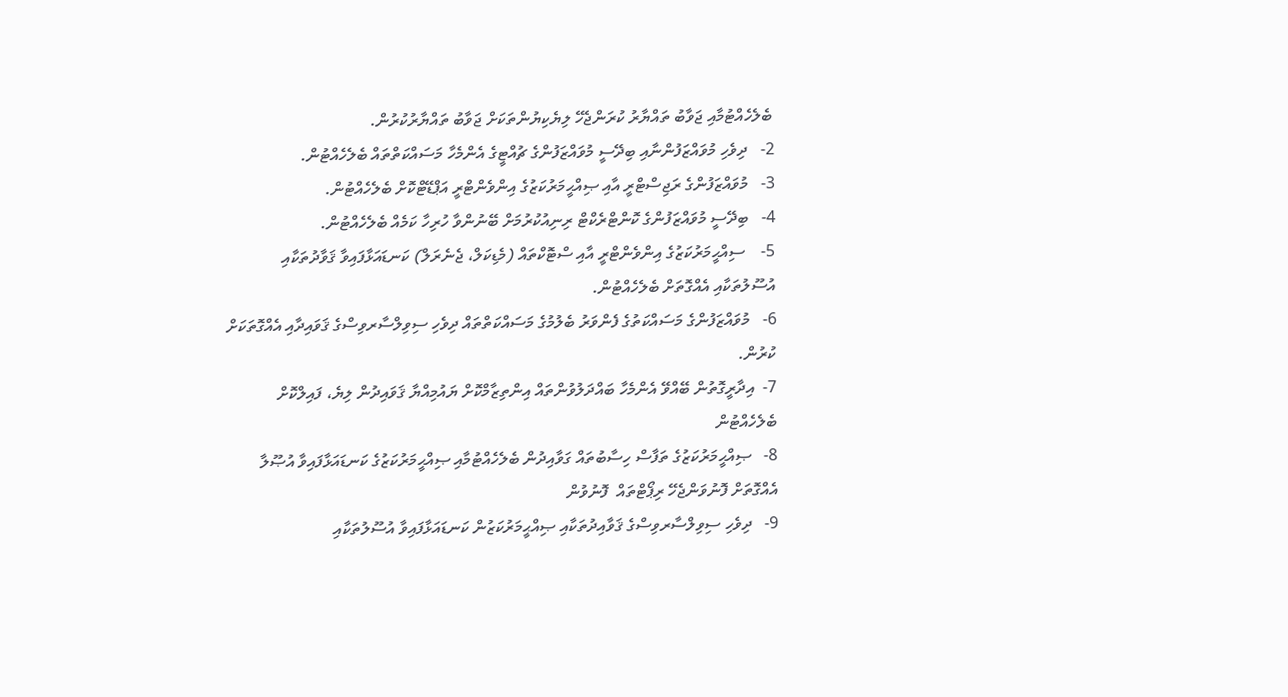ބެލެހެއްޓުމާއި ޖަވާބު ތައްޔާރު ކުރަންޖެހޭ ލިޔެކިޔުންތަކަށް ޖަވާބު ތައްޔާރުކުރުން.
2-   ދިވެހި މުވައްޒަފުންނާއި ބިދޭސީ މުވައްޒަފުންގެ ޗުއްޓީގެ އެންމެހާ މަސައްކަތްތައް ބެލެހެއްޓުން.
3-   މުވައްޒަފުންގެ ރަޖިސްޓްރީ އާއި ޞިއްޙީމަރުކަޒުގެ އިންވެންޓްރީ އަޕްޑޭޓްކޮށް ބެލެހެއްޓުން.
4-   ބިދޭސީ މުވައްޒަފުންގެ ކޮންޓްރެކްޓް ރިނިއުކުރުމަށް ބޭނުންވާ ހުރިހާ ކަމެއް ބެލެހެއްޓުން.
5-    ސިއްޙީމަރުކަޒުގެ އިންވެންޓްރީ އާއި ސްޓޮކްތައް (މެޑިކަލް، ޖެނެރަލް) ކަނޑައަޅާފައިވާ ޤަވާދުތަކާއި އުސޫލުތަކާއި އެއްގޮތަށް ބެލެހެއްޓުން.
6-   މުވައްޒަފުންގެ މަސައްކަތުގެ ފެންވަރު ބެލުމުގެ މަސައްކަތްތައް ދިވެހި ސިވިލްސާރވިސްގެ ޤަވައިދާއި އެއްގޮތަކަށް ކުރުން.
7-  އިދާރީގޮތުން ބޭއްވޭ އެންމެހާ ބައްދަލުވުންތައް އިންތިޒާމްކޮށް ޔައުމިއްޔާ ޤަވައިދުން ލިޔެ، ފައިލްކޮށް ބެލެހެއްޓުން
8-   ޞިއްޙީމަރުކަޒުގެ ތަފާސް ހިސާބުތައް ގަވާއިދުން ބެލެހެއްޓުމާއި ޞިއްޙީމަރުކަޒުގެ ކަނޑައަޅާފައިވާ އުޞޫލާ އެއްގޮތަށް ފޮނުވަންޖެހޭ ރިޕޯޓްތައް  ފޮނުވުން
9-   ދިވެހި ސިވިލްސާރވިސްގެ ޤަވާއިދުތަކާއި ޞިއްޙީމަރުކަޒުން ކަނޑައަޅާފައިވާ އުސޫލުތަކާއި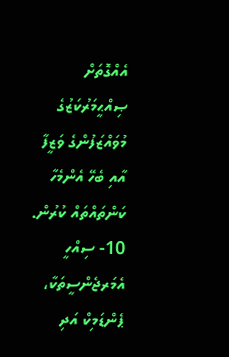އެއްގޮތަށް ޞިއްޙީމަރުކަޒުގެ މުވައްޒަފުންގެ ވަޒީފާ އާއި ބެހޭ އެންމެހާ ކަންތައްތައް ކުރުން.
10- ސިއްހީ އެމަރޖެންސީތަކާ، ޕެންޑަމިކް އަދި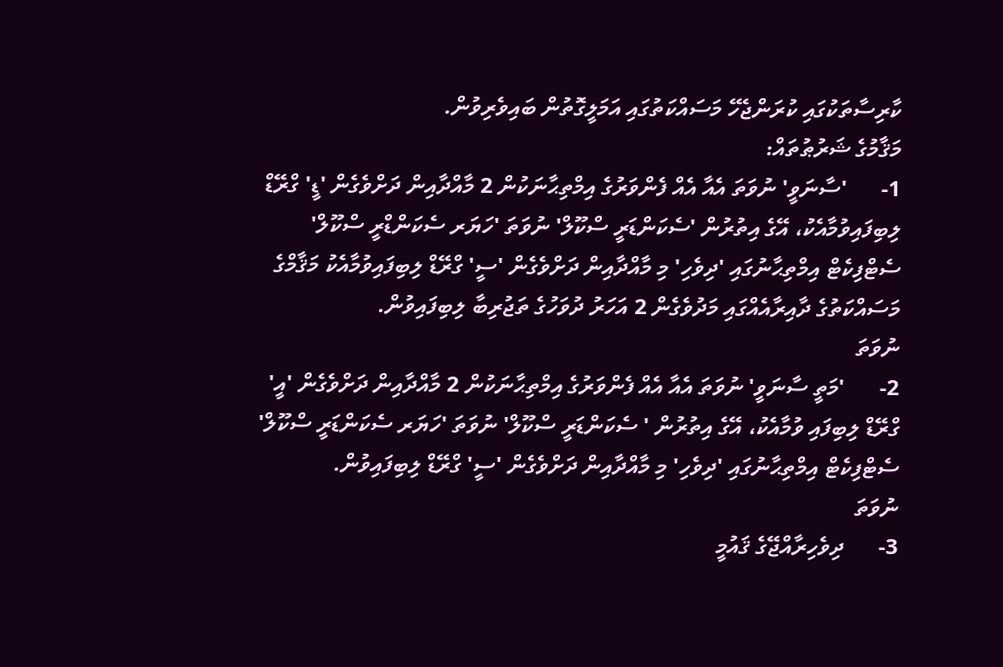ކާރިސާތަކުގައި ކުރަންޖެހޭ މަސައްކަތުގައި އަމަލީގޮތުން ބައިވެރިވުން.
މަޤާމުގެ ޝަރުޠުތައް:
1-      'ސާނަވީ' ނުވަތަ އެއާ އެއް ފެންވަރުގެ އިމްތިޙާނަކުން 2 މާއްދާއިން ދަށްވެގެން 'ޑީ' ގްރޭޑް ލިބިފައިވުމާއެކު، އޭގެ އިތުރުން 'ސެކަންޑަރީ ސްކޫލް' ނުވަތަ 'ހަޔަރ ސެކަންޑްރީ ސްކޫލް' ސެޓްފިކެޓް އިމްތިޙާނުގައި 'ދިވެހި' މި މާއްދާއިން ދަށްވެގެން 'ސީ' ގްރޭޑް ލިބިފައިވުމާއެކު މަޤާމްގެ މަސައްކަތުގެ ދާއިރާއެއްގައި މަދުވެގެން 2 އަހަރު ދުވަހުގެ ތަޖުރިބާ ލިބިފައިވުން.
ނުވަތަ
2-      'މަތީ ސާނަވީ' ނުވަތަ އެއާ އެއް ފެންވަރުގެ އިމްތިޙާނަކުން 2 މާއްދާއިން ދަށްވެގެން 'އީ' ގްރޭޑް ލިބިފައި ވުމާއެކު، އޭގެ އިތުރުން ' ސެކަންޑަރީ ސްކޫލް' ނުވަތަ 'ހަޔަރ ސެކަންޑަރީ ސްކޫލް' ސެޓްފިކެޓް އިމްތިޙާނުގައި 'ދިވެހި' މި މާއްދާއިން ދަށްވެގެން 'ސީ' ގްރޭޑް ލިބިފައިވުން.
ނުވަތަ
3-      ދިވެހިރާއްޖޭގެ ޤައުމީ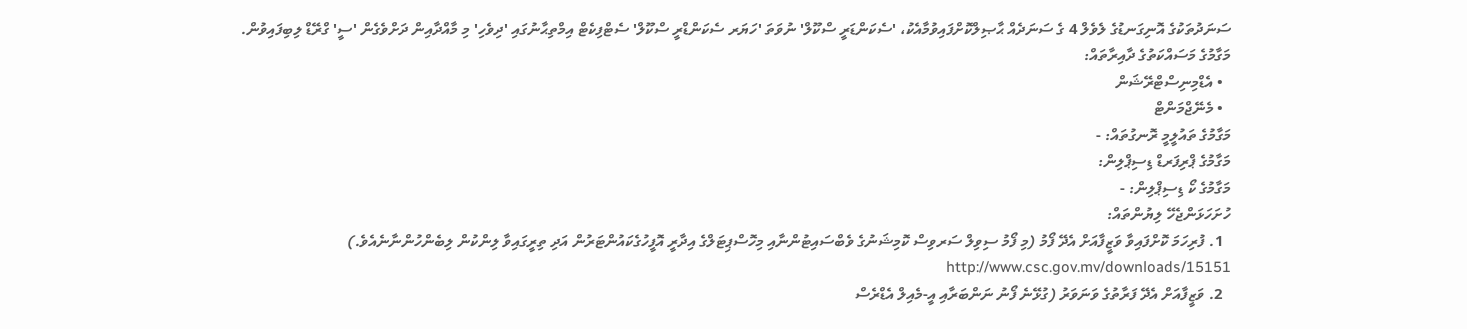ސަނަދުތަކުގެ އޮނިގަނޑުގެ ލެވެލް 4 ގެ ސަނަދެއް ޙާޞިލްކޮށްފައިވުމާއެކު، 'ސެކަންޑަރީ ސްކޫލް' ނުވަތަ 'ހަޔަރ ސެކަންޑްރީ ސްކޫލް' ސެޓްފިކެޓް އިމްތިޙާނުގައި 'ދިވެހި' މި މާއްދާއިން ދަށްވެގެން 'ސީ' ގްރޭޑް ލިބިފައިވުން.
މަގާމުގެ މަސައްކަތުގެ ދާއިރާތައް:
  • އެޑްމިނިސްޓްރޭޝަން
  • މެނޭޖްމަންޓް
މަގާމުގެ ތައުލީމީ ރޮނގުތައް: -
މަގާމުގެ ޕްރިފަރޑް ޑިސިޕްލިން:
މަގާމުގެ ކޯ ޑިސިޕްލިން: -
ހުށަހަޅަންޖެހޭ ލިޔުންތައް:
  1. ފުރިހަމަ ކޮށްފައިވާ ވަޒީފާއަށް އެދޭ ފޯމު (މި ފޯމު ސިވިލް ސަރވިސް ކޮމިޝަނުގެ ވެބްސައިޓުންނާއި މިހޮސްޕިޓަލްގެ އިދާރީ އޮފީހުގެކައުންޓަރުން އަދި ތިރީގައިވާ ލިންކުން ލިބެންހުންނާނެއެވެ.) http://www.csc.gov.mv/downloads/15151
  2. ވަޒީފާއަށް އެދޭ ފަރާތުގެ ވަނަވަރު (ގުޅޭނެ ފޯނު ނަންބަރާއި އީ-މެއިލް އެޑްރެސް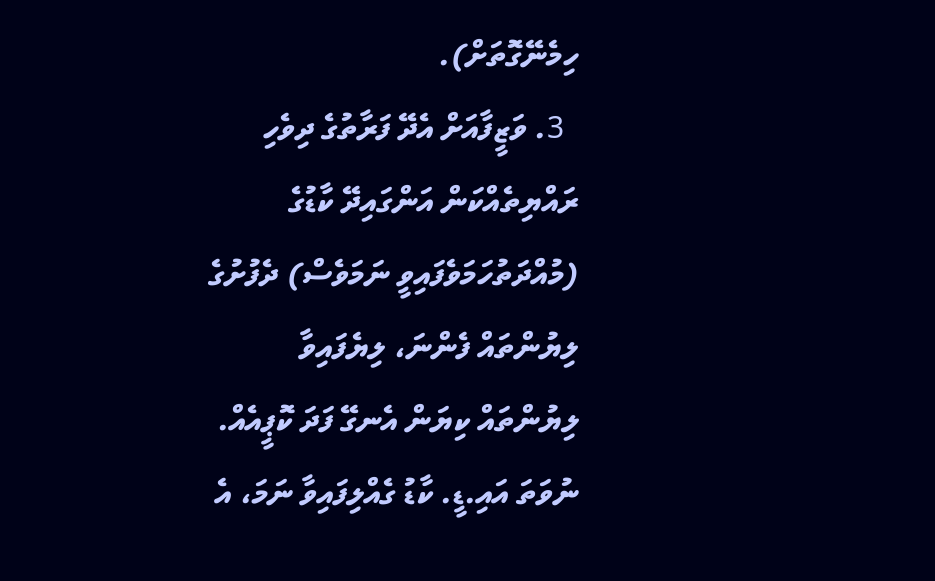ހިމެނޭގޮތަށް).
  3. ވަޒީފާއަށް އެދޭ ފަރާތުގެ ދިވެހި ރައްޔިތެއްކަން އަންގައިދޭ ކާޑުގެ (މުއްދަތުހަމަވެފައިވީ ނަމަވެސް) ދެފުށުގެ ލިޔުންތައް ފެންނަ، ލިޔެފައިވާ ލިޔުންތައް ކިޔަން އެނގޭ ފަދަ ކޮޕީއެއް. ނުވަތަ އައި.ޑީ. ކާޑު ގެއްލިފައިވާ ނަމަ، އެ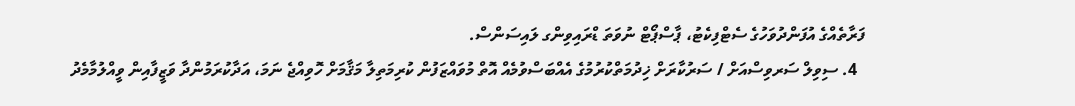ފަރާތެއްގެ އުފަންދުވަހުގެ ސެޓްފިކެޓު، ޕާސްޕޯޓް ނުވަތަ ޑްރައިވިންގ ލައިސަންސް.
  4. ސިވިލް ސަރވިސްއަށް / ސަރުކާރަށް ޚިދުމަތްކުރުމުގެ އެއްބަސްވުމެއް އޮތް މުވައްޒަފުން ކުރިމަތިލާ މަޤާމަށް ހޮވިއްޖެ ނަމަ، އަދާކުރަމުންދާ ވަޒީފާއިން ވީއްލުމާމެދު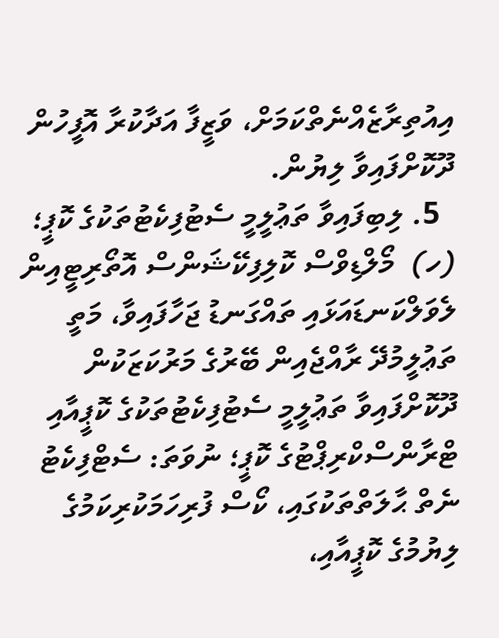އިއުތިރާޒެއްނެތްކަމަށް، ވަޒީފާ އަދާކުރާ އޮފީހުން ދޫކޮށްފައިވާ ލިޔުން.
  5. ލިބިފައިވާ ތަޢުލީމީ ސެޓުފިކެޓުތަކުގެ ކޮޕީ؛
(ހ)  މޯލްޑިވްސް ކޮލިފިކޭޝަންސް އޮތޯރިޓީއިން ލެވަލްކަނޑައަޅައި ތައްގަނޑު ޖަހާފައިވާ، މަތީ ތަޢުލީމުދޭ ރާއްޖެއިން ބޭރުގެ މަރުކަޒަކުން ދޫކޮށްފައިވާ ތަޢުލީމީ ސެޓުފިކެޓުތަކުގެ ކޮޕީއާއި ޓްރާންސްކްރިޕްޓުގެ ކޮޕީ؛ ނުވަތަ: ސެޓްފިކެޓު ނެތް ޙާލަތްތަކުގައި، ކޯސް ފުރިހަމަކުރިކަމުގެ ލިޔުމުގެ ކޮޕީއާއި،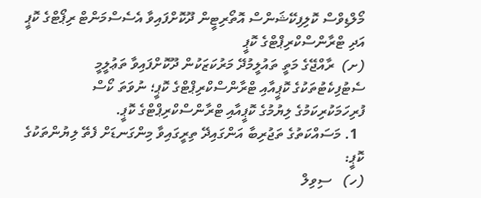މޯލްޑިވްސް ކޮލިފިކޭޝަންސް އޮތޯރިޓީން ދޫކޮށްފައިވާ އެސެސްމަންޓް ރިޕޯޓްގެ ކޮޕީ އަދި ޓްރާންސްކްރިޕްޓްގެ ކޮޕީ
(ށ)  ރާއްޖޭގެ މަތީ ތައުލީމުދޭ މަރުކަޒަކުން ދޫކޮށްފައިވާ ތަޢުލީމީ ސެޓުފިކެޓުތަކުގެ ކޮޕީއާއި ޓްރާންސްކްރިޕްޓްގެ ކޮޕީ؛ ނުވަތަ ކޯސް ފުރިހަމަކުރިކަމުގެ ލިޔުމުގެ ކޮޕީއާއި ޓްރާންސްކްރިޕްޓްގެ ކޮޕީ.
  1. މަސައްކަތުގެ ތަޖުރިބާ އަންގައިދޭ ތިރީގައިވާ މިންގަނޑަށް ފެތޭ ލިޔުންތަކުގެ ކޮޕީ:
(ހ)   ސިވިލް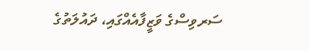ސަރވިސްގެ ވަޒީފާއެއްގައި، ދައުލަތުގެ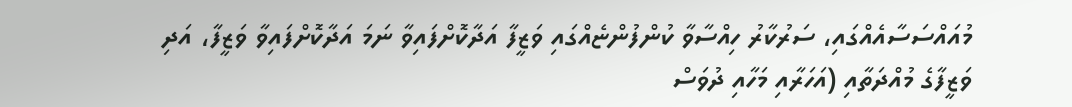މުއައްސަސާއެއްގައި، ސަރުކާރު ހިއްސާވާ ކުންފުންޏެއްގައި ވަޒީފާ އަދާކޮށްފައިވާ ނަމަ އަދާކޮށްފައިވާ ވަޒީފާ، އަދި ވަޒީފާގެ މުއްދަތާއި (އަހަރާއި މަހާއި ދުވަސް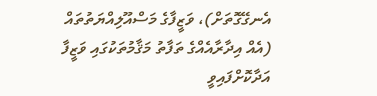އެނގޭގޮތަށް)، ވަޒީފާގެ މަސްއޫލިއްޔަތުތައް (އެއް އިދާރާއެއްގެ ތަފާތު މަޤާމުތަކުގައި ވަޒީފާ އަދާކޮށްފައިވީ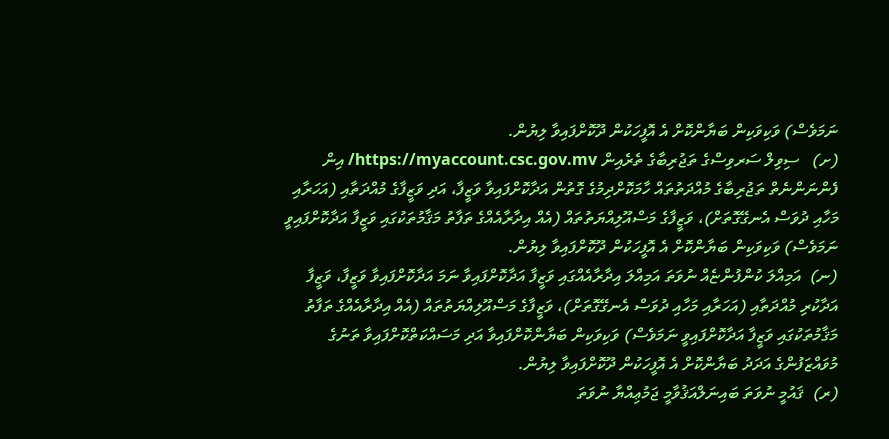ނަމަވެސް) ވަކިވަކިން ބަޔާންކޮށް އެ އޮފީހަކުން ދޫކޮށްފައިވާ ލިޔުން.
(ށ)   ސިވިލް ސަރވިސްގެ ތަޖުރިބާގެ ތެރެއިން https://myaccount.csc.gov.mv/ އިން ފެންނަންނެތް ތަޖުރިބާގެ މުއްދަތުތައް ހާމަކޮށްދިމުގެ ގޮތުން އަދާކޮށްފައިވާ ވަޒީފާ، އަދި ވަޒީފާގެ މުއްދަތާއި (އަހަރާއި މަހާއި ދުވަސް އެނގޭގޮތަށް)، ވަޒީފާގެ މަސްއޫލިއްޔަތުތައް (އެއް އިދާރާއެއްގެ ތަފާތު މަޤާމުތަކުގައި ވަޒީފާ އަދާކޮށްފައިވީ ނަމަވެސް) ވަކިވަކިން ބަޔާންކޮށް އެ އޮފީހަކުން ދޫކޮށްފައިވާ ލިޔުން.
(ނ)  އަމިއްލަ ކުންފުންޏެއް ނުވަތަ އަމިއްލަ އިދާރާއެއްގައި ވަޒީފާ އަދާކޮށްފައިވާ ނަމަ އަދާކޮށްފައިވާ ވަޒީފާ، ވަޒީފާ އަދާކުރި މުއްދަތާއި (އަހަރާއި މަހާއި ދުވަސް އެނގޭގޮތަށް)، ވަޒީފާގެ މަސްއޫލިއްޔަތުތައް (އެއް އިދާރާއެއްގެ ތަފާތު މަޤާމުތަކުގައި ވަޒީފާ އަދާކޮށްފައިވީ ނަމަވެސް) ވަކިވަކިން ބަޔާންކޮށްފައިވާ އަދި މަސައްކަތްކޮށްފައިވާ ތަނުގެ މުވައްޒަފުންގެ އަދަދު ބަޔާންކޮށް އެ އޮފީހަކުން ދޫކޮށްފައިވާ ލިޔުން.
(ރ)  ޤައުމީ ނުވަތަ ބައިނަލްއަޤުވާމީ ޖަމުޢިއްޔާ ނުވަތަ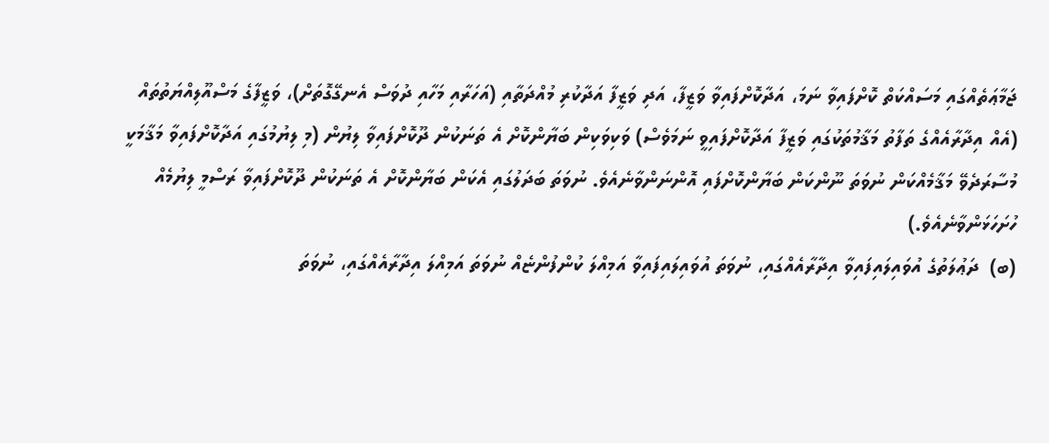ޖަމާޢަތެއްގައި މަސައްކަތް ކޮށްފައިވާ ނަމަ، އަދާކޮށްފައިވާ ވަޒީފާ، އަދި ވަޒީފާ އަދާކުރި މުއްދަތާއި (އަހަރާއި މަހާއި ދުވަސް އެނގޭގޮތަށް)، ވަޒީފާގެ މަސްއޫލިއްޔަތުތައް (އެއް އިދާރާއެއްގެ ތަފާތު މަޤާމުތަކުގައި ވަޒީފާ އަދާކޮށްފައިވީ ނަމަވެސް) ވަކިވަކިން ބަޔާންކޮށް އެ ތަނަކުން ދޫކޮށްފައިވާ ލިޔުން (މި ލިޔުމުގައި އަދާކޮށްފައިވާ މަޤާމަކީ މުސާރަދެވޭ މަޤާމެއްކަން ނުވަތަ ނޫންކަން ބަޔާންކޮށްފައި އޮންނަންވާނެއެވެ. ނުވަތަ ބަދަލުގައި އެކަން ބަޔާންކޮށް އެ ތަނަކުން ދޫކޮށްފައިވާ ރަސްމީ ލިޔުމެއް ހުށަހަޅަންވާނެއެވެ.)
(ބ)  ދަޢުލަތުގެ އުވައިލައިފައިވާ އިދާރާއެއްގައި، ނުވަތަ އުވައިލައިފައިވާ އަމިއްލަ ކުންފުންޏެއް ނުވަތަ އަމިއްލަ އިދާރާއެއްގައި، ނުވަތަ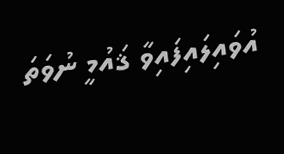އުވައިލައިފައިވާ ޤައުމީ ނުވަތަ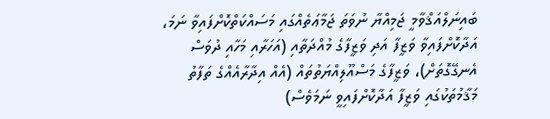ބައިނަލްއަޤްވާމީ ޖަމިއްޔާ ނުވަތަ ޖަމާޢަތެއްގައި މަސައްކަތްކޮށްފައިވާ ނަމަ، އަދާކޮށްފައިވާ ވަޒީފާ އަދި ވަޒީފާގެ މުއްދަތާއި (އަހަރާއި މަހާއި ދުވަސް އެނގޭގޮތަށް)، ވަޒީފާގެ މަސްއޫލިއްޔަތުތައް (އެއް އިދާރާއެއްގެ ތަފާތު މަޤާމުތަކުގައި ވަޒީފާ އަދާކޮށްފައިވީ ނަމަވެސް)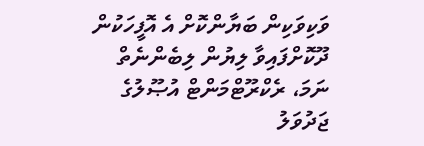ވަކިވަކިން ބަޔާންކޮށް އެ އޮފީހަކުން ދޫކޮށްފައިވާ ލިޔުން ލިބެންނެތް ނަމަ، ރެކްރޫޓްމަންޓް އުޞޫލުގެ ޖަދުވަލު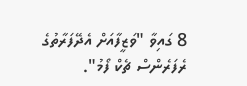8 ގައިވާ "ވަޒީފާއަށް އެދޭފަރާތުގެ ރެފަރެންސް ޗެކް ފޯމު".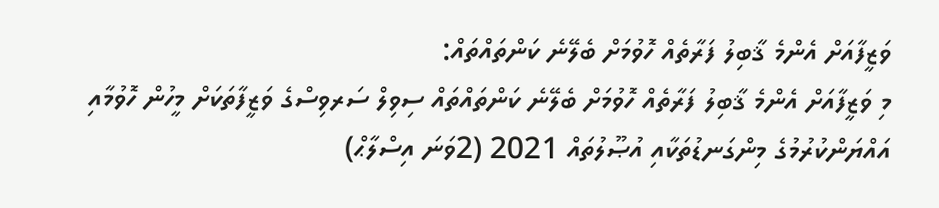ވަޒީފާއަށް އެންމެ ޤާބިލު ފަރާތެއް ހޮވުމަށް ބެލޭނެ ކަންތައްތައް:
މި ވަޒީފާއަށް އެންމެ ޤާބިލު ފަރާތެއް ހޮވުމަށް ބެލޭނެ ކަންތައްތައް ސިވިލް ސަރވިސްގެ ވަޒީފާތަކަށް މީހުން ހޮވުމާއި އައްޔަންކުރުމުގެ މިންގަނޑުތަކާއި އުޞޫލުތައް 2021 (2ވަނަ އިސްލާޙް)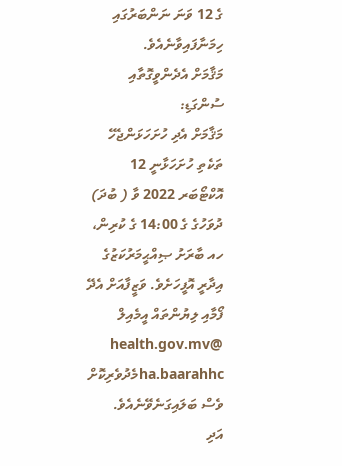ގެ 12 ވަނަ ނަންބަރުގައި ހިމަނާފައިވާނެއެވެ.
މަޤާމަށް އެދެންވީގޮތާއި ސުންގަޑި:
މަޤާމަށް އެދި ހުށަހަޅަންޖެހޭ ތަކެތި ހުށަހަޅާނީ 12 އޮކްޓޯބަރ 2022 ވާ ( ބުދަ)  ދުވަހުގެ ގެ 14:00 ގެ ކުރިން، ހއ ބާރަށު ޞިއްޙީމަރުކަޒުގެ އިދާރީ އޮފީހަށެވެ. ވަޒީފާއަށް އެދޭ ފޯމާއި ލިޔުންތައް އީމެއިލް  @health.gov.mv   ha.baarahhcމެދުވެރިކޮށް ވެސް ބަލައިގަނެވޭނެއެވެ.
އަދި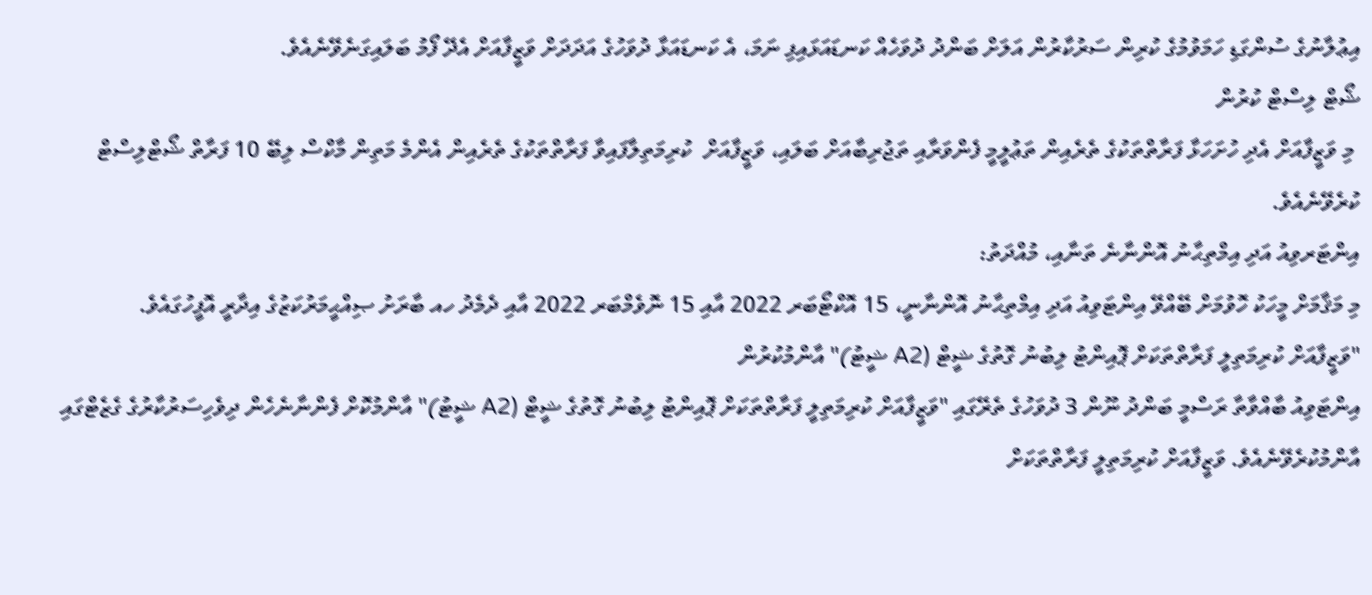އިޢުލާނުގެ ސުންގަޑި ހަމަވުމުގެ ކުރިން ސަރުކާރުން އަލަށް ބަންދު ދުވަހެއް ކަނޑައަޅައިފި ނަމަ، އެ ކަނޑައަޅާ ދުވަހުގެ އަދަދަށް ވަޒީފާއަށް އެދޭ ފޯމު ބަލައިގަނެވޭނެއެވެ.
ޝޯޓް ލިސްޓް ކުރުން
 މި ވަޒީފާއަށް އެދި ހުށަހަޅާ ފަރާތްތަކުގެ ތެރެއިން ތަޢުލީމީ ފެންވަރާއި ތަޖުރިބާއަށް ބަލައި، ވަޒީފާއަށް  ކުރިމަތިލާފައިވާ ފަރާތްތަކުގެ ތެރެއިން އެންމެ މަތިން މާކްސް ލިބޭ 10 ފަރާތް ޝޯޓްލިސްޓް ކުރެވޭނެއެވެ.
އިންޓަރވިއު އަދި އިމްތިޙާނު އޮންނާނެ ތަނާއި، މުއްދަތު:
މި މަޤާމަށް މީހަކު ހޮވުމަށް ބޭއްވޭ އިންޓަވިއު އަދި އިމްތިޙާނު އޮންނާނީ، 15 އޮކްޓޯބަރ 2022 އާއި 15 ނޮވެމްބަރ 2022 އާއި ދެމެދު ހއ ބާރަށު ޞިއްޙީމަރުކަޒުގެ އިދާރީ އޮފީހުގައެވެ.
"ވަޒީފާއަށް ކުރިމަތިލީ ފަރާތްތަކަށް ޕޮއިންޓު ލިބުނު ގޮތުގެ ޝީޓް (A2 ޝީޓު)" އާންމުކުރުން
އިންޓަވިއު ބާއްވާތާ ރަސްމީ ބަންދު ނޫން 3 ދުވަހުގެ ތެރޭގައި "ވަޒީފާއަށް ކުރިމަތިލީ ފަރާތްތަކަށް ޕޮއިންޓު ލިބުނު ގޮތުގެ ޝީޓް (A2 ޝީޓު)" އާންމުކޮށް ފެންނާނެހެން ދިވެހިސަރުކާރުގެ ގެޒެޓްގައި އާންމުކުރެވޭނެއެވެ. ވަޒީފާއަށް ކުރިމަތިލީ ފަރާތްތަކަށް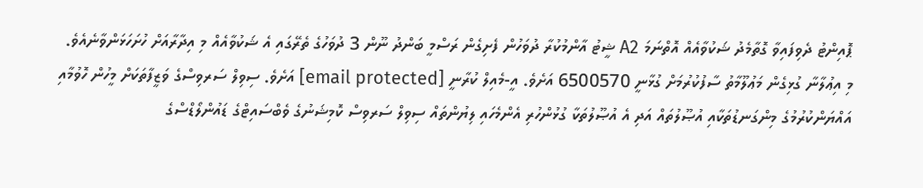ޕޮއިންޓު ދެވިފައިވާ ގޮތާމެދު ޝަކުވާއެއް އޮތްނަމަ A2 ޝީޓު އާންމުކުރާ ދުވަހުން ފެށިގެން ރަސްމީ ބަންދު ނޫން 3 ދުވަހުގެ ތެރޭގައި އެ ޝަކުވާއެއް މި އިދާރާއަށް ހުށަހަޅަންވާނެއެވެ.
މި އިޢުލާނާ ގުޅިގެން މަޢުލޫމާތު ސާފުކުރުމަށް ގުޅާނީ 6500570 އަށެވެ. އީ-މެއިލް ކުރާނީ [email protected] އަށެވެ. ސިވިލް ސަރވިސްގެ ވަޒީފާތަކަށް މީހުން ހޮވުމާއި އައްޔަންކުރުމުގެ މިންގަނޑުތަކާއި އުޞޫލުތައް އަދި އެ އުޞޫލުތަކާ ގުޅުންހުރި އެންމެހައި ލިޔުންތައް ސިވިލް ސަރވިސް ކޮމިޝަނުގެ ވެބްސައިޓްގެ ޑައުންލޯޑްސްގެ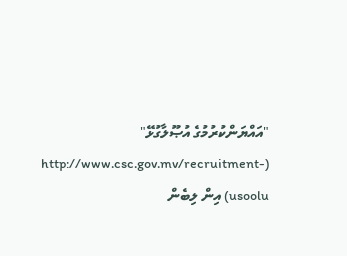"އައްޔަންކުރުމުގެ އުޞޫލާގުޅޭ" (http://www.csc.gov.mv/recruitment-usoolu) އިން ލިބެން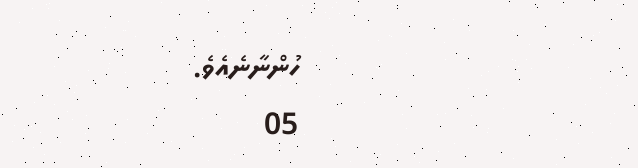ހުންނާނެއެވެ.
05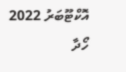އޮކްޓޫބަރު 2022
ހޯދާ